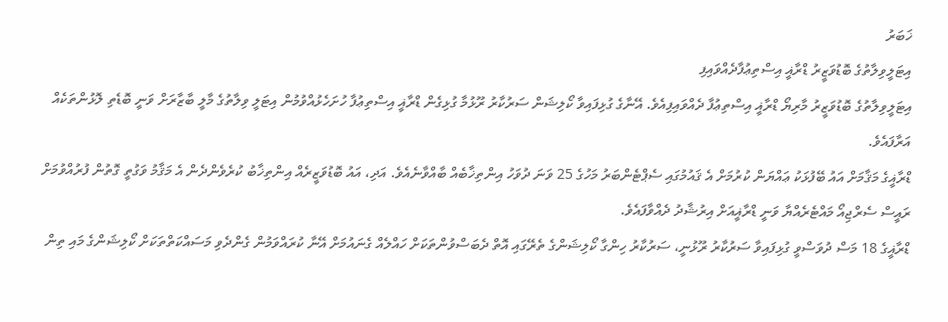ޚަބަރު
އިޓަލީވިލާތުގެ ބޮޑުވަޒީރު ޑްރާޣީ އިސްތިޢުފާދެއްވައިފި
އިޓަލީވިލާތުގެ ބޮޑުވަޒީރު މާރިޔޯ ޑްރާޣީ އިސްތިޢުފާ ދެއްވައިފިއެވެ. އޭނާގެ ގުޅިފައިވާ ކޯލިޝަން ސަރުކާރު ރޫޅުމާ ގުޅިގެން ޑްރާޣީ އިސްތިޢުފާ ހުށަހެޅުއްވުމުން އިޓަލީ ވިލާތުގެ މާލީ ބާޒާރަށް ވަނީ ބޮޑެތި ލޮޅުންތަކެއް އަރާފައެވެ.
ޑްރާޣީގެ މަޤާމަށް އައު ބޭފުޅަކު ޢައްޔަން ކުރުމަށް އެ ޤައުމުގައި ސެޕްޓެންބަރު މަހުގެ 25 ވަނަ ދުވަހު އިންތިޚާބެއް ބާއްވާނެއެވެ. އަދި، އައު ބޮޑުވަޒީރެއް އިންތިޚާބު ކުރެވެންދެން އެ މަޤާމު ވަގުތީ ގޮތުން ފުރުއްވުމަށް ރައީސް ސެރްޖިއޯ މައްޓެރެއްޔާ ވަނީ ޑްރާޣީއަށް އިރުޝާދު ދެއްވާފައެވެ.
ޑްރާޣީގެ 18 މަސް ދުވަސްވީ ގުޅިފައިވާ ސަރުކާރު ރޫޅުނީ، ސަރުކާރު ހިންގާ ކޯލިޝަންގެ ތެރޭގައި އޮތް ދެބަސްވުންތަކަށް ހައްލެއް ގެނައުމަށް އޭނާ ކުރައްވަމުން ގެންދެވި މަސައްކަތްތަކަށް ކޯލިޝަންގެ މައި ތިން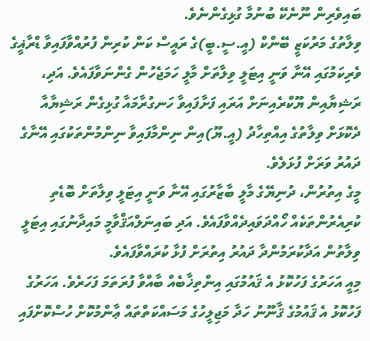ބައިވެރިން ނޫނެކޭ ބުނުމާ ގުޅިގެންނެވެ.
ވިލާތުގެ މަރުކަޒީ ބޭންކް (އީ.ސީ.ބީ)ގެ ރައީސް ކަން ކުރިން ފުރުއްވާފައިވާ ޑްރާޣީގެ ވެރިކަމުގައި އޭނާ ވަނީ އިޓަލީ ވިލާތަށް މާލީ ހަމަޖެހުން ގެންނަވާފައެވެ. އަދި، ރަޝިޔާއިން ޔޫކްރެއިނަށް އަރައި ފަށާފައިވާ ހަނގުރާމައާ ގުޅިގެން ރަޝިޔާއާ ދެކޮޅަށް ވިލާތުގެ އިއްތިހާދު (އީ.ޔޫ)އިން ނިންމާފައިވާ ނިންމުންތަކުގައި އޭނާގެ ދައުރު ވަރަށް ފުޅަލެވެ.
މީގެ އިތުރުން، ދުނިޔޭގެ މާލީ ބާޒާރުގައި އޭނާ ވަނީ އިޓަލީ ވިލާތަށް ބޮޑެތި ކުރިއެރުންތަކެއް ހޯއްދަވައިދެއްވާފައެވެ. އަދި ބައިނަލްއަޤްވާމީ މައިދާނުގައި އިޓަލީ ވިލާތުން އަދާކުރަމުންދާ ދައުރު އިތުރަށް ފުޅާ ކުރައްވާފައެވެ.
މިއީ އަހަރުގެ ފަހުކޮޅު އެ ޤައުމުގައި އިންތިޚާބެއް ބާއްވާ ފުރަތަމަ ފަހަރެވެ. އަހަރުގެ ފަހުކޮޅު އެ ޤައުމުގެ ޤާނޫނު ހަދާ މަޖިލީހުގެ މަސައްކަތްތައް ޢާންމުކޮށް ހުސްކޮށްފައި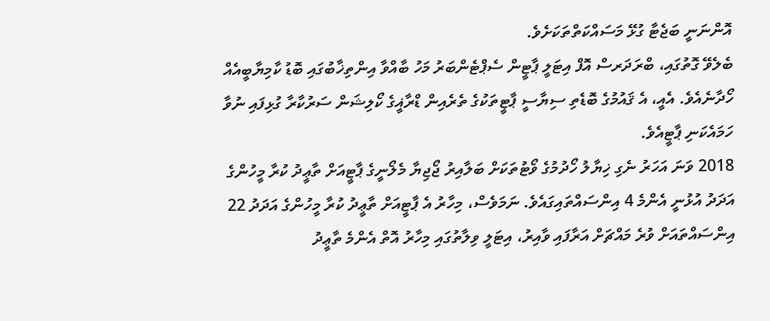އޮންނަނީ ބަޖެޓާ ގުޅޭ މަސައްކަތްތަކަށެވެ.
ބެލެވޭ ގޮތުގައި، ބްރަދަރސް އޮފް އިޓަލީ ޕާޓީން ސެޕްޓެންބަރު މަހު ބާއްވާ އިންތިޚާބުގައި ބޮޑު ކާމިޔާބީއެއް ހޯދާނެއެވެ. އެއީ، އެ ޤައުމުގެ ބޮޑެތި ސިޔާސީ ޕާޓީތަކުގެ ތެރެއިން ޑްރާޣީގެ ކޯލިޝަން ސަރުކާރާ ގުޅިފައި ނުވާ ހަމައެކަނި ޕާޓީއެވެ.
2018 ވަނަ އަހަރު ނެގި ޚިޔާލު ހޯދުމުގެ ވޯޓުތަކަށް ބަލާއިރު ޖޯޖިޔާ މެލޯނީގެ ޕާޓީއަށް ތާޢީދު ކުރާ މީހުންގެ އަދަދު އުޅުނީ އެންމެ 4 އިންސައްތައިގައެވެ. ނަމަވެސް، މިހާރު އެ ޕާޓީއަށް ތާޢީދު ކުރާ މީހުންގެ އަދަދު 22 އިންސައްތައަށް ވުރެ މައްޗަށް އަރާފައި ވާއިރު، އިޓަލީ ވިލާތުގައި މިހާރު އޮތް އެންމެ ތާޢީދު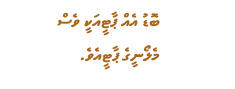ބޮޑު އެއް ޕާޓީއަކީ ވެސް މެލޯނީގެ ޕާޓީއެވެ.